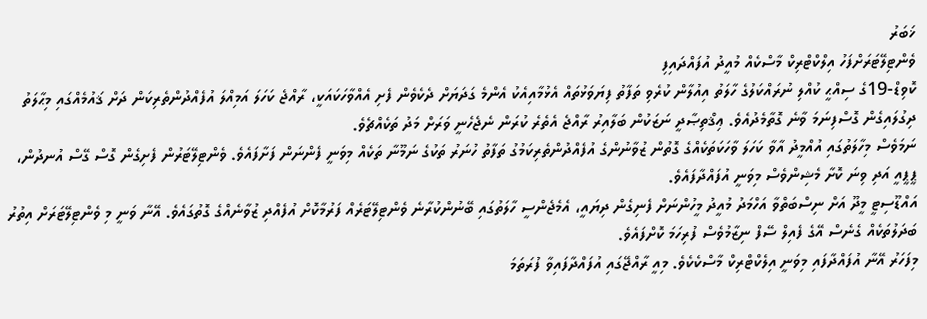ޚަބަރު
ވެންޓިލޭޓަރަށްފަހު އިލްކްޓްރިކް މާސްކެއް މުއީދު އުފައްދައިފި
ކޮވިޑް-19ގެ ސިއްޙީ ކުއްލި ނުރައްކަލުގެ ހާލަތު އިއުލާން ކުރެވި ތަފާތު ފިޔަވަޅުތައް އެޅުމާއިއެކު އެންމެ ގަދަޔަށް ދެކެވެން ފެށި އެއްވާހަކައަކީ، ރާއްޖެ ކަހަލަ އަމިއްލަ އުފެއްދުންތެރިކަން ދަށް ޤައުމެއްގައި މިޙާލަތު ދިގުލައިގެން ގޮސްފިނަމަ ވާނެ ގޮތާމެދުއެވެ. ޢިޤްތިޞާދީ ނަޒަކުން ބަލާއިރު ރާއްޖެ އެތެރެ ކުރަން ނެޖެހެނީ ވަރަށް މަދު ތަކެއްޗެވެ.
ނަމަވެސް މިހާލަތުގައި އުއްމީދު އާވާ ކަހަލަ ވާހަކަތަކެއްގެ ގޮތުން ޒުވާނުންގެ އުފެއްދުންތެރިކަމުގު ތަފާތު ހުނަރު ތަކުގެ ނަމޫނާ ތަކެއް މިވަނީ ފެންނަން ފަށާފައެވެ. ވެންޓިލޭޓަރުން ފެށިގެން ގޮސް ގޭސް އުނދުން، ޕީޕީއީ އަދި ވިނަ ކޮށާ މެޝިންވެސް މިވަނީ އުފައްދާފައެވެ.
އައްޑޫސިޓީ މީދޫ އަށް ނިސްބަތްވާ އަހްމަދު މުއީދު މީހުންނަށް ފެނިގެން ދިޔައީ، އެމެޖެންސީ ހާލަތުގައި ބޭނުންކުރާނެ ވެންޓިލޭޓަރެއް ފަރުމާކޮށް އުފެއްދި ޒުވާނެއްގެ ގޮތުގައެވެ. އޭނާ ވަނީ މި ވެންޓިލޭޓަރަށް އިތުރު ބަދަލުތަކެއް ގެނެސް އޭގެ ފެއިލް ސޭފް ނިޒާމުވެސް ފުރިހަމަ ކޮށްފައެވެ.
މިފަހަރު އޭނާ އުފައްދާފައި މިވަނީ އިލެކްޓްރިކް މާސްކެކެވެ. މިއީ ރާއްޖޭގައި އުފައްދާފައިވާ ފުރަތަމަ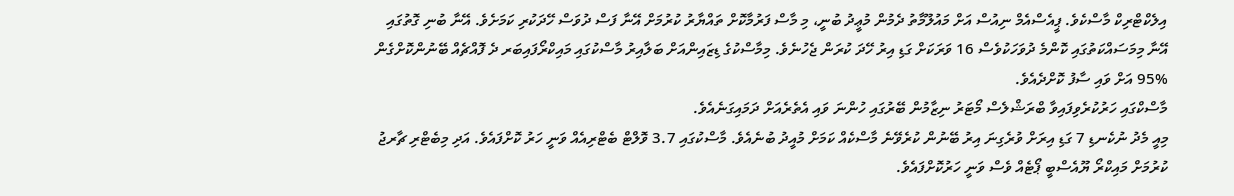އިލެކްޓްރިކް މާސްކެވެ. ޕީއެސްއެމް ނިއުސް އަށް މައުލޫމާތު ދެމުން މުޢީދު ބުނީ، މި މާސް ފަރުމާކޮށް ތައްޔާރު ކުރުމަށް އޭނާ ފަސް ދުވަސް ހޭދަކުރި ކަމަށެވެ. އޭނާ ބުނި ގޮތުގައި އޭނާ މިމަސައްކަތުގައި ކޮންމެ ދުވަހަކުވެސް 16 ވަރަކަށް ގަޑި އިރު ހޭދަ ކުރަން ޖެހުނެވެ. މިމާސްކުގެ ޑިޒައިންއަށް ބަލާއިރު މާސްކުގައި މައިކްރޯފައިބަރ ދެ ފޮއްޗެއް ބޭނުންކޮށްގެން %95 އަށް ވައި ސާފު ކޮށްދެއެވެ.
މާސްކްގައި ހަރުކުރެވިފައިވާ ބްރަޝްލެސް މޯޓަރު ނިޒާމުން ބޭރުގައި ހުންނަ ވައި އެތެރެއަށް ދަމައިގަނެއެވެ.
މިއީ މެދު ނުކެނޑި 7 ގަޑި އިރަށް ވުރެގިނަ އިރު ބޭނުން ކުރެވޭނެ މާސްކެއް ކަމަށް މުއީދު ބުނެއެވެ. މާސްކުގައި 3.7 ވޮލްޓް ބެޓްރިއެއް ވަނީ ހަރު ކޮށްފައެވެ. އަދި މިބެޓްރި ޗާރޖު ކުރުމަށް މައިކްރޯ ޔޫއެސްބީ ޕޯޓެއް ވެސް ވަނީ ހަރުކޮށްފައެވެ.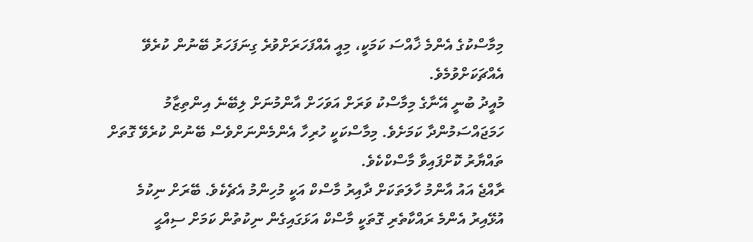މިމާސްކުގެ އެންމެ ޚާއްސަ ކަމަކީ، މިއީ އެއްފަހަރަށްވުރެ ގިނަފަހަރު ބޭނުން ކުރެވޭ އެއްޗަކަށްވުމެވެ.
މުއީދު ބުނީ އޭނާގެ މިމާސްކު ވަރަށް އަވަހަށް އާންމުނަށް ލިބޭނެ އިންތިޒާމު ހަމަޖައްސަމުންދާ ކަމަށެވެ. މިމާސްކަކީ ހުރިހާ އެންމެންނަށްވެސް ބޭނުން ކުރެވޭ ގޮތަށް ތައްޔާރު ކޮށްފައިވާ މާސްކްކެވެ.
ރާއްޖެ އައު އާންމު ހާލަތަކަށް ދާއިރު މާސްކް އަކީ މުހިންމު އެޗެކެވެ. ބޭރަށް ނިކުމެ އުޅޭއިރު އެންމެ ރައްކާތެރި ގޮތަކީ މާސްކް އަޅަގައިގެން ނިކުތުން ކަމަށް ސިއްޙީ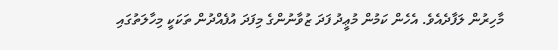މާހިރުން ލަފާދެއެވެ. އެހެން ކަމުން މުޢީދު ފަދަ ޒުވާނުންގެ މިފަދަ އުފެއްދުން ތަކަކީ މިހާލަތުގައި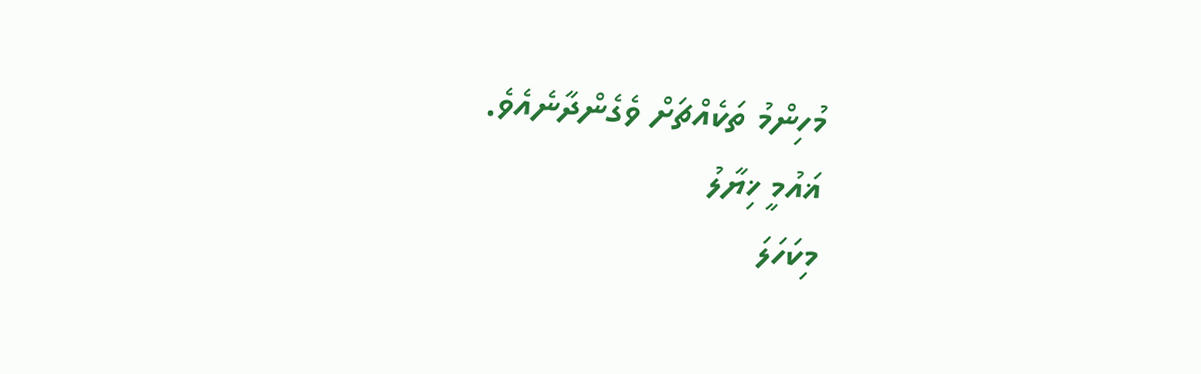މުހިންމު ތަކެއްޗަށް ވެގެންދާނެއެވެ.
ޣައުމީ ޚިޔާލު
މިކަހަލަ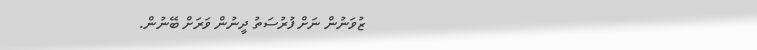ޒުވަނުން ނަށް ފުރުސަތު ދީނުން ވަރަށް ބޭނުން.